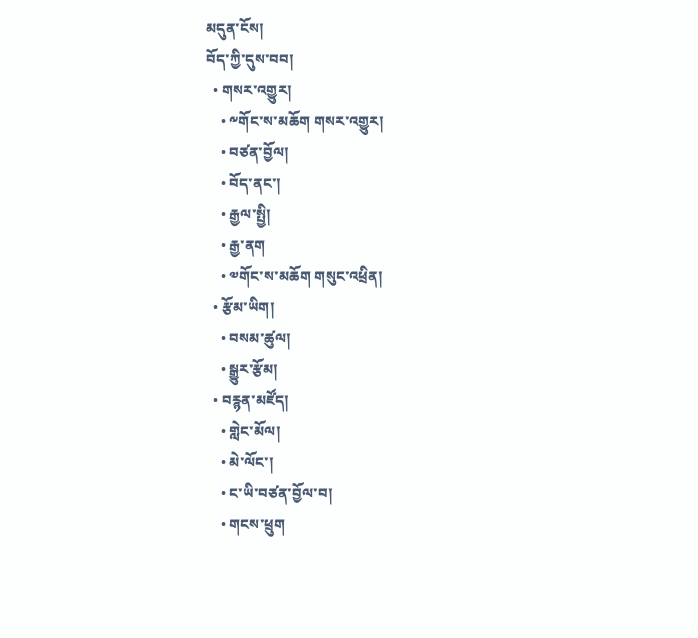མདུན་ངོས།
བོད་ཀྱི་དུས་བབ།
  • གསར་འགྱུར།
    • ༸གོང་ས་མཆོག གསར་འགྱུར།
    • བཙན་བྱོལ།
    • བོད་ནང་།
    • རྒྱལ་སྤྱི།
    • རྒྱ་ནག
    • ༧གོང་ས་མཆོག གསུང་འཕྲིན།
  • རྩོམ་ཡིག།
    • བསམ་ཚུལ།
    • སྒྱུར་རྩོམ།
  • བརྙན་མཛོད།
    • གླེང་མོལ།
    • མེ་ལོང་།
    • ང་ཡི་བཙན་བྱོལ་བ།
    • གངས་ཕྲུག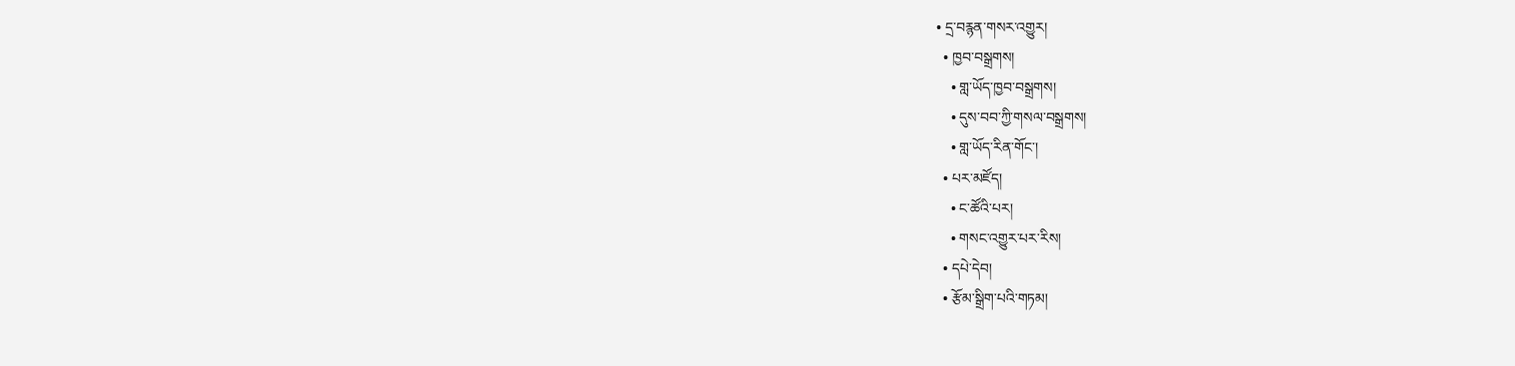• དྲ་བརྙན་གསར་འགྱུར།
  • ཁྱབ་བསྒྲགས།
    • གླ་ཡོད་ཁྱབ་བསྒྲགས།
    • དུས་བབ་ཀྱི་གསལ་བསྒྲགས།
    • གླ་ཡོད་རིན་གོང་།
  • པར་མཛོད།
    • ང་ཚོའི་པར།
    • གསང་འགྱུར་པར་རིས།
  • དཔེ་དེབ།
  • རྩོམ་སྒྲིག་པའི་གཏམ།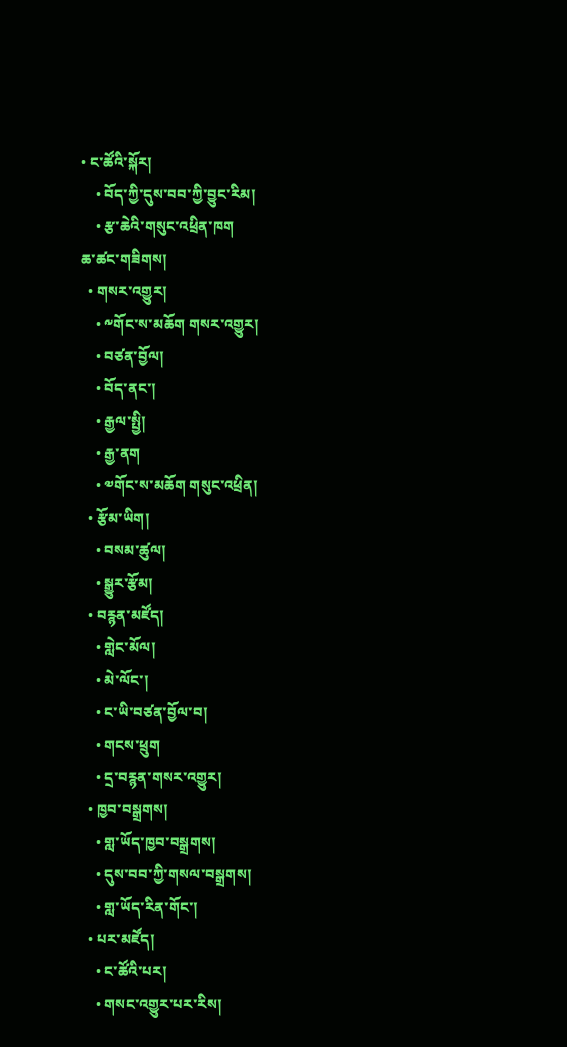• ང་ཚོའི་སྐོར།
    • བོད་ཀྱི་དུས་བབ་ཀྱི་བྱུང་རིམ།
    • རྩ་ཆེའི་གསུང་འཕྲིན་ཁག
ཆ་ཚང་གཟིགས།
  • གསར་འགྱུར།
    • ༸གོང་ས་མཆོག གསར་འགྱུར།
    • བཙན་བྱོལ།
    • བོད་ནང་།
    • རྒྱལ་སྤྱི།
    • རྒྱ་ནག
    • ༧གོང་ས་མཆོག གསུང་འཕྲིན།
  • རྩོམ་ཡིག།
    • བསམ་ཚུལ།
    • སྒྱུར་རྩོམ།
  • བརྙན་མཛོད།
    • གླེང་མོལ།
    • མེ་ལོང་།
    • ང་ཡི་བཙན་བྱོལ་བ།
    • གངས་ཕྲུག
    • དྲ་བརྙན་གསར་འགྱུར།
  • ཁྱབ་བསྒྲགས།
    • གླ་ཡོད་ཁྱབ་བསྒྲགས།
    • དུས་བབ་ཀྱི་གསལ་བསྒྲགས།
    • གླ་ཡོད་རིན་གོང་།
  • པར་མཛོད།
    • ང་ཚོའི་པར།
    • གསང་འགྱུར་པར་རིས།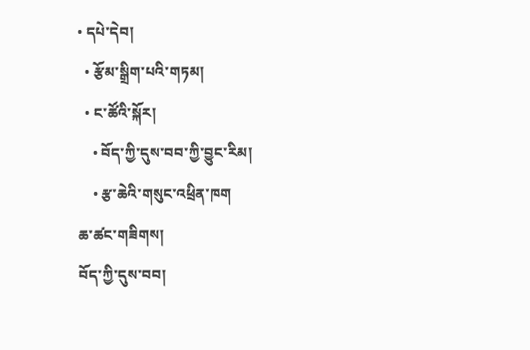• དཔེ་དེབ།
  • རྩོམ་སྒྲིག་པའི་གཏམ།
  • ང་ཚོའི་སྐོར།
    • བོད་ཀྱི་དུས་བབ་ཀྱི་བྱུང་རིམ།
    • རྩ་ཆེའི་གསུང་འཕྲིན་ཁག
ཆ་ཚང་གཟིགས།
བོད་ཀྱི་དུས་བབ།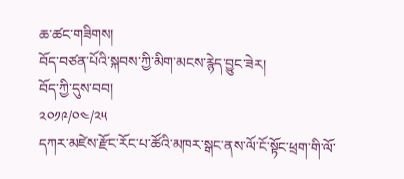ཆ་ཚང་གཟིགས།
བོད་བཙན་པོའི་སྐབས་ཀྱི་མིག་མངས་རྙེད་བྱུང་ཟེར།
བོད་ཀྱི་དུས་བབ།
༢༠༡༩/༠༤/༢༥
དཀར་མཛེས་རྫོང་རོང་པ་ཚོའི་མཁར་སྒང་ནས་ལོ་ངོ་སྟོང་ཕྲག་གི་ལོ་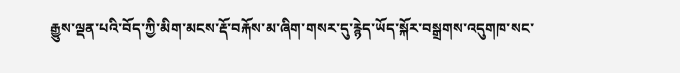རྒྱུས་ལྡན་པའི་བོད་ཀྱི་མིག་མངས་རྡོ་བརྐོས་མ་ཞིག་གསར་དུ་རྙེད་ཡོད་སྐོར་བསྒྲགས་འདུགཁ་སང་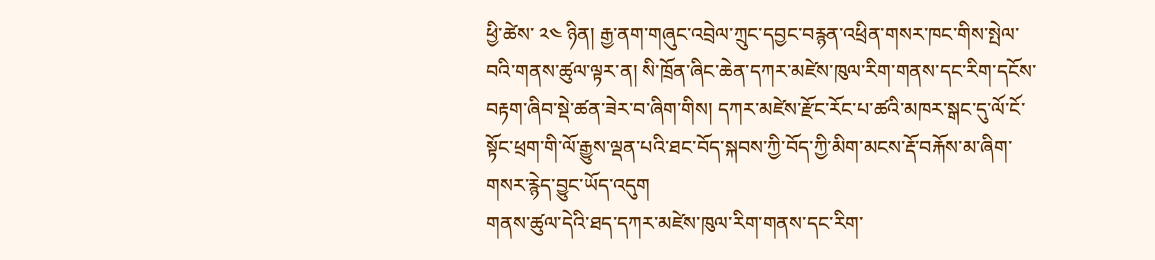ཕྱི་ཚེས་ ༢༤ ཉིན། རྒྱ་ནག་གཞུང་འབྲེལ་ཀྲུང་དབྱང་བརྙན་འཕྲིན་གསར་ཁང་གིས་སྤེལ་བའི་གནས་ཚུལ་ལྟར་ན། སི་ཁྲོན་ཞིང་ཆེན་དཀར་མཛེས་ཁུལ་རིག་གནས་དང་རིག་དངོས་བརྟག་ཞིབ་སྡེ་ཚན་ཟེར་བ་ཞིག་གིས། དཀར་མཛེས་རྫོང་རོང་པ་ཚའི་མཁར་སྒང་དུ་ལོ་ངོ་སྟོང་ཕྲག་གི་ལོ་རྒྱུས་ལྡན་པའི་ཐང་བོད་སྐབས་ཀྱི་བོད་ཀྱི་མིག་མངས་རྡོ་བརྐོས་མ་ཞིག་གསར་རྙེད་བྱུང་ཡོད་འདུག
གནས་ཚུལ་དེའི་ཐད་དཀར་མཛེས་ཁུལ་རིག་གནས་དང་རིག་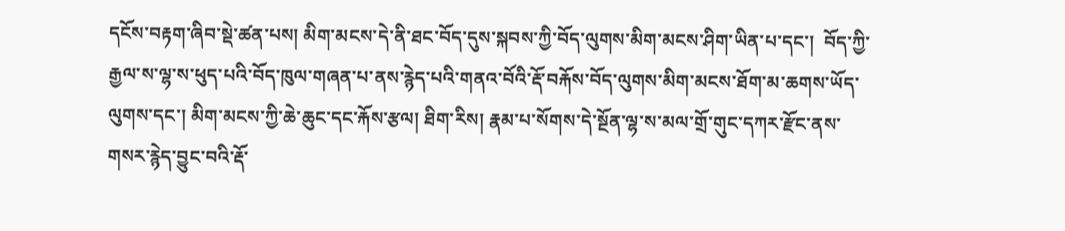དངོས་བརྟག་ཞིབ་སྡེ་ཚན་པས། མིག་མངས་དེ་ནི་ཐང་བོད་དུས་སྐབས་ཀྱི་བོད་ལུགས་མིག་མངས་ཤིག་ཡིན་པ་དང་།  བོད་ཀྱི་རྒྱལ་ས་ལྷ་ས་ཕུད་པའི་བོད་ཁུལ་གཞན་པ་ནས་རྙེད་པའི་གནའ་བོའི་རྡོ་བརྐོས་བོད་ལུགས་མིག་མངས་ཐོག་མ་ཆགས་ཡོད་ལུགས་དང་། མིག་མངས་ཀྱི་ཆེ་ཆུང་དང་རྐོས་རྩལ། ཐིག་རིས། རྣམ་པ་སོགས་དེ་སྔོན་ལྷ་ས་མལ་གྲོ་གུང་དཀར་རྫོང་ནས་གསར་རྙེད་བྱུང་བའི་རྡོ་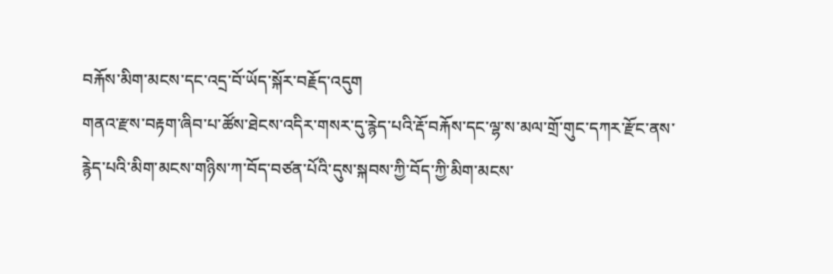བརྐོས་མིག་མངས་དང་འདྲ་བོ་ཡོད་སྐོར་བརྗོད་འདུག
གནའ་རྫས་བརྟག་ཞིབ་པ་ཚོས་ཐེངས་འདིར་གསར་དུ་རྙེད་པའི་རྡོ་བརྐོས་དང་ལྷ་ས་མལ་གྲོ་གུང་དཀར་རྫོང་ནས་རྙེད་པའི་མིག་མངས་གཉིས་ཀ་བོད་བཙན་པོའི་དུས་སྐབས་ཀྱི་བོད་ཀྱི་མིག་མངས་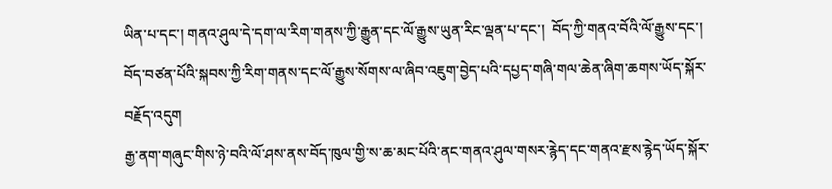ཡིན་པ་དང་། གནའ་ཤུལ་དེ་དག་ལ་རིག་གནས་ཀྱི་རྒྱུན་དང་ལོ་རྒྱུས་ཡུན་རིང་ལྡན་པ་དང་།  བོད་ཀྱི་གནའ་བོའི་ལོ་རྒྱུས་དང་། བོད་བཙན་པོའི་སྐབས་ཀྱི་རིག་གནས་དང་ལོ་རྒྱུས་སོགས་ལ་ཞིབ་འཇུག་བྱེད་པའི་དཔྱད་གཞི་གལ་ཆེན་ཞིག་ཆགས་ཡོད་སྐོར་བརྗོད་འདུག
རྒྱ་ནག་གཞུང་གིས་ཉེ་བའི་ལོ་ཤས་ནས་བོད་ཁུལ་གྱི་ས་ཆ་མང་པོའི་ནང་གནའ་ཤུལ་གསར་རྙེད་དང་གནའ་རྫས་རྙེད་ཡོད་སྐོར་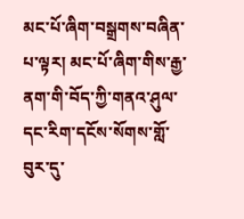མང་པོ་ཞིག་བསྒྲགས་བཞིན་པ་ལྟར། མང་པོ་ཞིག་གིས་རྒྱ་ནག་གི་བོད་ཀྱི་གནའ་ཤུལ་དང་རིག་དངོས་སོགས་གློ་བུར་དུ་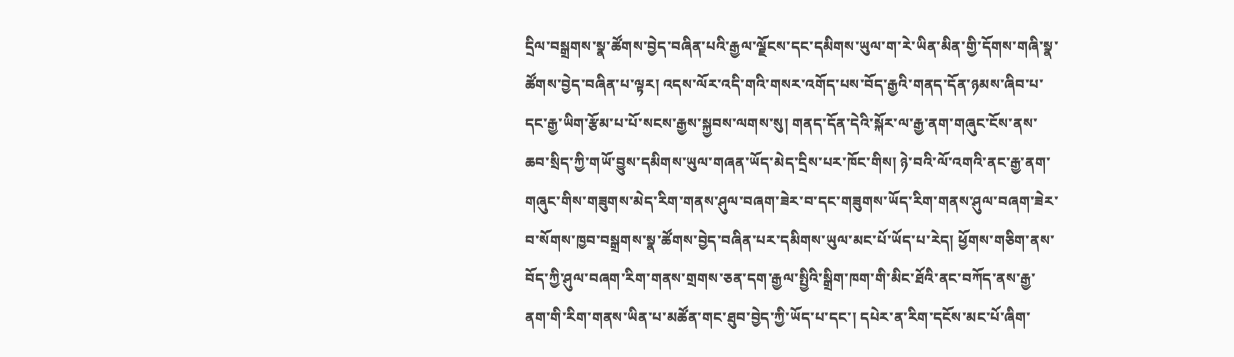དྲིལ་བསྒྲགས་སྣ་ཚོགས་བྱེད་བཞིན་པའི་རྒྱལ་ལྗོངས་དང་དམིགས་ཡུལ་ག་རེ་ཡིན་མིན་གྱི་དོགས་གཞི་སྣ་ཚོགས་བྱེད་བཞིན་པ་ལྟར། འདས་ལོར་འདི་གའི་གསར་འགོད་པས་བོད་རྒྱའི་གནད་དོན་ཉམས་ཞིབ་པ་དང་རྒྱ་ཡིག་རྩོམ་པ་པོ་སངས་རྒྱས་སྐྱབས་ལགས་སུ། གནད་དོན་དེའི་སྐོར་ལ་རྒྱ་ནག་གཞུང་ངོས་ནས་ཆབ་སྲིད་ཀྱི་གཡོ་བྱུས་དམིགས་ཡུལ་གཞན་ཡོད་མེད་དྲིས་པར་ཁོང་གིས། ཉེ་བའི་ལོ་འགའི་ནང་རྒྱ་ནག་གཞུང་གིས་གཟུགས་མེད་རིག་གནས་ཤུལ་བཞག་ཟེར་བ་དང་གཟུགས་ཡོད་རིག་གནས་ཤུལ་བཞག་ཟེར་བ་སོགས་ཁྱབ་བསྒྲགས་སྣ་ཚོགས་བྱེད་བཞིན་པར་དམིགས་ཡུལ་མང་པོ་ཡོད་པ་རེད། ཕྱོགས་གཅིག་ནས་བོད་ཀྱི་ཤུལ་བཞག་རིག་གནས་གྲགས་ཅན་དག་རྒྱལ་སྤྱིའི་སྒྲིག་ཁག་གི་མིང་ཐོའི་ནང་བཀོད་ནས་རྒྱ་ནག་གི་རིག་གནས་ཡིན་པ་མཚོན་གང་ཐུབ་བྱེད་ཀྱི་ཡོད་པ་དང་། དཔེར་ན་རིག་དངོས་མང་པོ་ཞིག་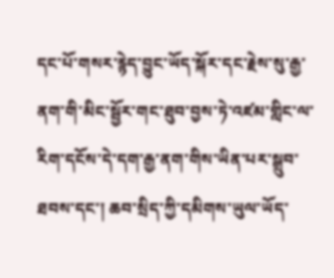དང་པོ་གསར་རྙེད་བྱུང་ཡོད་སྐོར་དང་རྗེས་སུ་རྒྱ་ནག་གི་མིང་སྦྱོར་གང་ཐུབ་བྱས་ཏེ་འཛམ་གླིང་ལ་རིག་དངོས་དེ་དག་རྒྱ་ནག་གིས་ཡིན་པར་སྒྲུབ་ཐབས་དང་། ཆབ་སྲིད་ཀྱི་དམིགས་ཡུལ་ཡོད་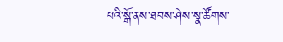པའི་སྒོ་ནས་ཐབས་ཤེས་སྣ་ཚོགས་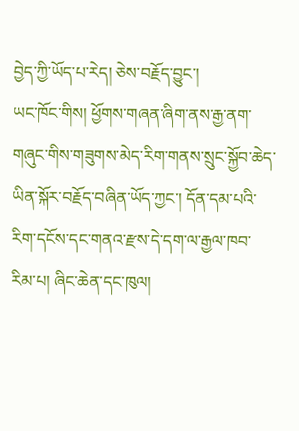བྱེད་ཀྱི་ཡོད་པ་རེད། ཅེས་བརྗོད་བྱུང་།
ཡང་ཁོང་གིས། ཕྱོགས་གཞན་ཞིག་ནས་རྒྱ་ནག་གཞུང་གིས་གཟུགས་མེད་རིག་གནས་སྲུང་སྐྱོབ་ཆེད་ཡིན་སྐོར་བརྗོད་བཞིན་ཡོད་ཀྱང་། དོན་དམ་པའི་རིག་དངོས་དང་གནའ་རྫས་དེ་དག་ལ་རྒྱལ་ཁབ་རིམ་པ། ཞིང་ཆེན་དང་ཁུལ།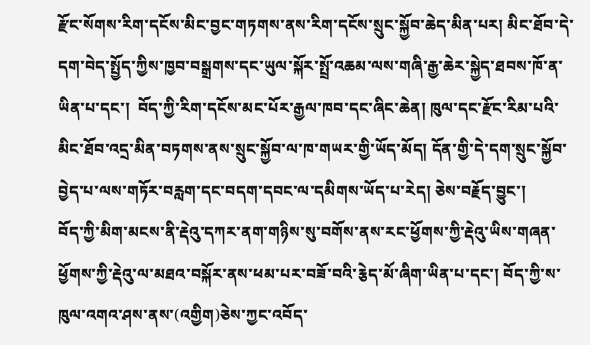རྫོང་སོགས་རིག་དངོས་མིང་བྱང་གཏགས་ནས་རིག་དངོས་སྲུང་སྐྱོབ་ཆེད་མིན་པར། མིང་ཐོབ་དེ་དག་བེད་སྤྱོད་ཀྱིས་ཁྱབ་བསྒྲགས་དང་ཡུལ་སྐོར་སྤྲོ་འཆམ་ལས་གཞི་རྒྱ་ཆེར་སྐྱེད་ཐབས་ཁོ་ན་ཡིན་པ་དང་།  བོད་ཀྱི་རིག་དངོས་མང་པོར་རྒྱལ་ཁབ་དང་ཞིང་ཆེན། ཁུལ་དང་རྫོང་རིམ་པའི་མིང་ཐོབ་འདྲ་མིན་བཏགས་ནས་སྲུང་སྐྱོབ་ལ་ཁ་གཡར་གྱི་ཡོད་མོད། དོན་གྱི་དེ་དག་སྲུང་སྐྱོབ་བྱེད་པ་ལས་གཏོར་བརླག་དང་བདག་དབང་ལ་དམིགས་ཡོད་པ་རེད། ཅེས་བརྗོད་བྱུང་།
བོད་ཀྱི་མིག་མངས་ནི་རྡེའུ་དཀར་ནག་གཉིས་སུ་བགོས་ནས་རང་ཕྱོགས་ཀྱི་རྡེའུ་ཡིས་གཞན་ཕྱོགས་ཀྱི་རྡེའུ་ལ་མཐའ་བསྐོར་ནས་ཕམ་པར་བཟོ་བའི་རྕེད་མོ་ཞིག་ཡིན་པ་དང་། བོད་ཀྱི་ས་ཁུལ་འགའ་ཤས་ནས་(འགྱིག)ཅེས་ཀྱང་འབོད་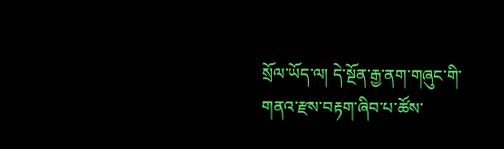སྲོལ་ཡོད་ལ། དེ་སྔོན་རྒྱ་ནག་གཞུང་གི་གནའ་རྫས་བརྟག་ཞིབ་པ་ཚོས་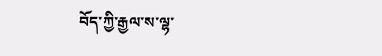བོད་ཀྱི་རྒྱལ་ས་ལྷ་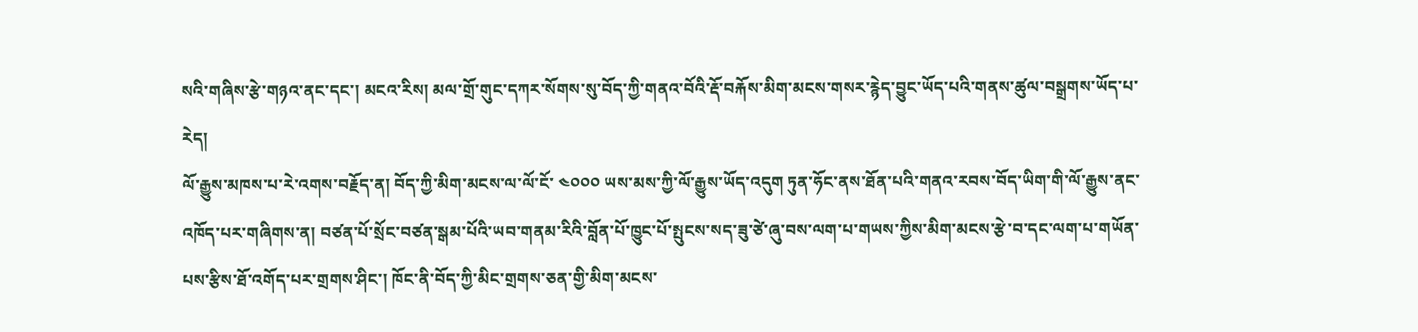སའི་གཞིས་རྩེ་གཉའ་ནང་དང་། མངའ་རིས། མལ་གྲོ་གུང་དཀར་སོགས་སུ་བོད་ཀྱི་གནའ་བོའི་རྡོ་བརྐོས་མིག་མངས་གསར་རྙེད་བྱུང་ཡོད་པའི་གནས་ཚུལ་བསྒྲགས་ཡོད་པ་རེད།
ལོ་རྒྱུས་མཁས་པ་རེ་འགས་བརྗོད་ན། བོད་ཀྱི་མིག་མངས་ལ་ལོ་ངོ་ ༤༠༠༠ ཡས་མས་ཀྱི་ལོ་རྒྱུས་ཡོད་འདུག ཏུན་ཧོང་ནས་ཐོན་པའི་གནའ་རབས་བོད་ཡིག་གི་ལོ་རྒྱུས་ནང་འཁོད་པར་གཞིགས་ན། བཙན་པོ་སྲོང་བཙན་སྒམ་པོའི་ཡབ་གནམ་རིའི་བློན་པོ་ཁྱུང་པོ་སྤུངས་སད་ཟུ་ཙེ་ཞུ་བས་ལག་པ་གཡས་ཀྱིས་མིག་མངས་རྩེ་བ་དང་ལག་པ་གཡོན་པས་རྩིས་ཐོ་འགོད་པར་གྲགས་ཤིང་། ཁོང་ནི་བོད་ཀྱི་མིང་གྲགས་ཅན་གྱི་མིག་མངས་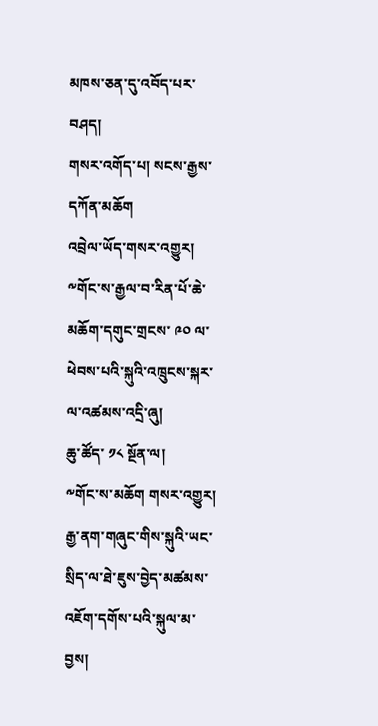མཁས་ཅན་དུ་འབོད་པར་བཤད།
གསར་འགོད་པ། སངས་རྒྱས་དཀོན་མཆོག
འབྲེལ་ཡོད་གསར་འགྱུར།
༸གོང་ས་རྒྱལ་བ་རིན་པོ་ཆེ་མཆོག་དགུང་གྲངས་ ༩༠ ལ་ཕེབས་པའི་སྐུའི་འཁྲུངས་སྐར་ལ་འཚམས་འདྲི་ཞུ།
ཆུ་ཚོད་ ༡༨ སྔོན་ལ།
༸གོང་ས་མཆོག གསར་འགྱུར།
རྒྱ་ནག་གཞུང་གིས་སྐུའི་ཡང་སྲིད་ལ་ཐེ་ཇུས་བྱེད་མཚམས་འཇོག་དགོས་པའི་སྐུལ་མ་བྱས།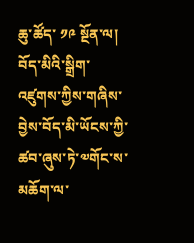ཆུ་ཚོད་ ༡༩ སྔོན་ལ།
བོད་མིའི་སྒྲིག་འཛུགས་ཀྱིས་གཞིས་བྱེས་བོད་མི་ཡོངས་ཀྱི་ཚབ་ཞུས་ཏེ་༧གོང་ས་མཆོག་ལ་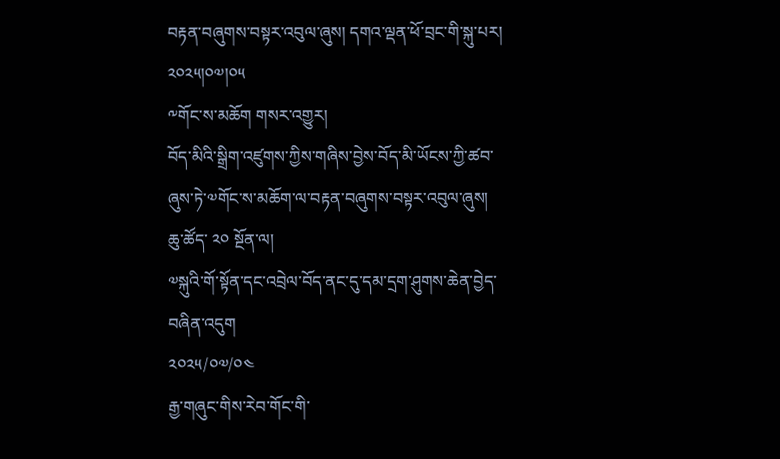བརྟན་བཞུགས་བསྟར་འབུལ་ཞུས། དགའ་ལྡན་ཕོ་བྲང་གི་སྐུ་པར། ༢༠༢༥།༠༧།༠༥
༸གོང་ས་མཆོག གསར་འགྱུར།
བོད་མིའི་སྒྲིག་འཛུགས་ཀྱིས་གཞིས་བྱེས་བོད་མི་ཡོངས་ཀྱི་ཚབ་ཞུས་ཏེ་༧གོང་ས་མཆོག་ལ་བརྟན་བཞུགས་བསྟར་འབུལ་ཞུས།
ཆུ་ཚོད་ ༢༠ སྔོན་ལ།
༧སྐུའི་གོ་སྟོན་དང་འབྲེལ་བོད་ནང་དུ་དམ་དྲག་ཤུགས་ཆེན་བྱེད་བཞིན་འདུག
༢༠༢༥/༠༧/༠༤
རྒྱ་གཞུང་གིས་རེབ་གོང་གི་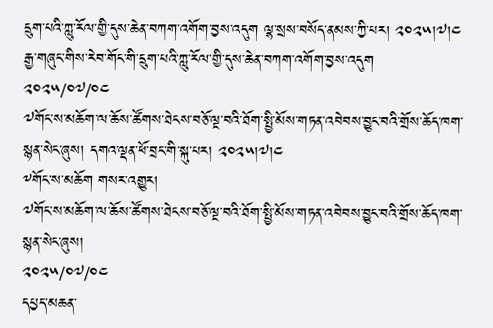དྲུག་པའི་ཀླུ་རོལ་གྱི་དུས་ཆེན་བཀག་འགོག་བྱས་འདུག ལྷ་སྲས་བསོད་ནམས་ཀྱི་པར། ༢༠༢༥།༧།༤
རྒྱ་གཞུང་གིས་རེབ་གོང་གི་དྲུག་པའི་ཀླུ་རོལ་གྱི་དུས་ཆེན་བཀག་འགོག་བྱས་འདུག
༢༠༢༥/༠༧/༠༤
༧གོང་ས་མཆོག་ལ་ཆོས་ཚོགས་ཐེངས་བཅོ་ལྔ་བའི་ཐོག་སྤྱི་མོས་གཏན་འབེབས་བྱུང་བའི་གྲོས་ཆོད་ཁག་སྙན་སེང་ཞུས། དགའ་ལྡན་ཕོ་བྲང་གི་སྐུ་པར། ༢༠༢༥།༧།༤
༸གོང་ས་མཆོག གསར་འགྱུར།
༧གོང་ས་མཆོག་ལ་ཆོས་ཚོགས་ཐེངས་བཅོ་ལྔ་བའི་ཐོག་སྤྱི་མོས་གཏན་འབེབས་བྱུང་བའི་གྲོས་ཆོད་ཁག་སྙན་སེང་ཞུས།
༢༠༢༥/༠༧/༠༤
དཔྱད་མཆན་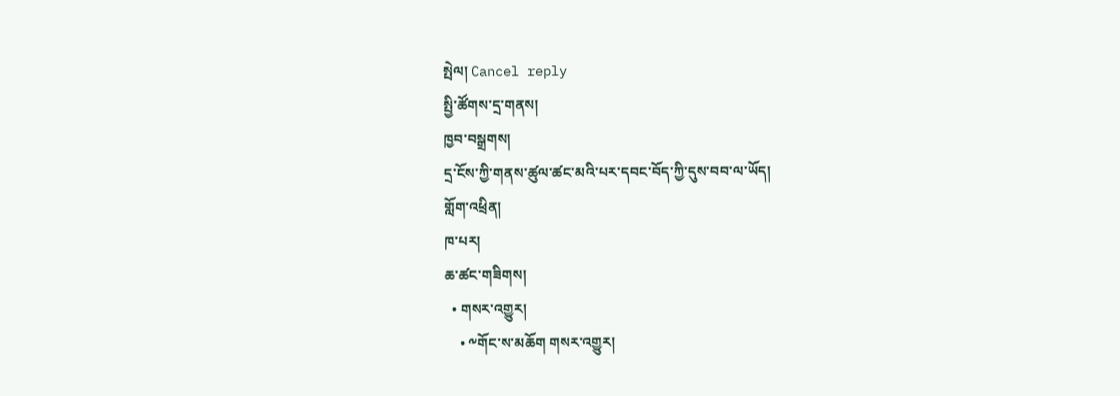སྤེལ། Cancel reply
སྤྱི་ཚོགས་དྲ་གནས།
ཁྱབ་བསྒྲགས།
དྲ་ངོས་ཀྱི་གནས་ཚུལ་ཚང་མའི་པར་དབང་བོད་ཀྱི་དུས་བབ་ལ་ཡོད།
གློག་འཕྲིན།
ཁ་པར།
ཆ་ཚང་གཟིགས།
  • གསར་འགྱུར།
    • ༸གོང་ས་མཆོག གསར་འགྱུར།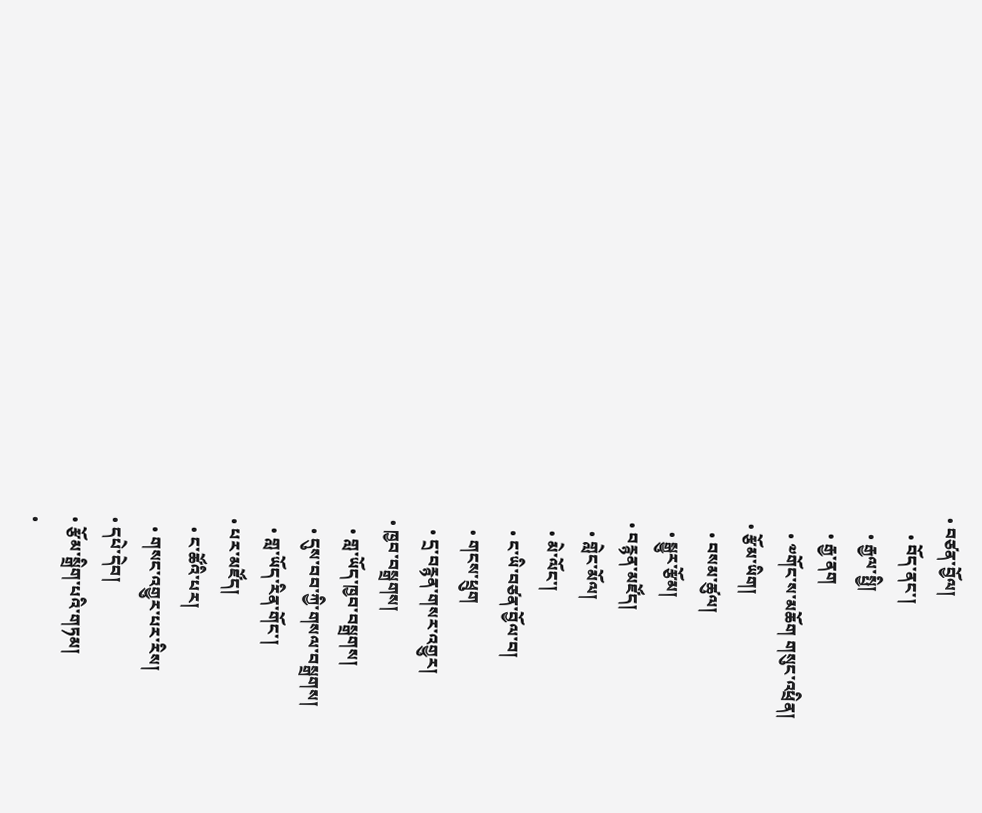• བཙན་བྱོལ།
    • བོད་ནང་།
    • རྒྱལ་སྤྱི།
    • རྒྱ་ནག
    • ༧གོང་ས་མཆོག གསུང་འཕྲིན།
  • རྩོམ་ཡིག།
    • བསམ་ཚུལ།
    • སྒྱུར་རྩོམ།
  • བརྙན་མཛོད།
    • གླེང་མོལ།
    • མེ་ལོང་།
    • ང་ཡི་བཙན་བྱོལ་བ།
    • གངས་ཕྲུག
    • དྲ་བརྙན་གསར་འགྱུར།
  • ཁྱབ་བསྒྲགས།
    • གླ་ཡོད་ཁྱབ་བསྒྲགས།
    • དུས་བབ་ཀྱི་གསལ་བསྒྲགས།
    • གླ་ཡོད་རིན་གོང་།
  • པར་མཛོད།
    • ང་ཚོའི་པར།
    • གསང་འགྱུར་པར་རིས།
  • དཔེ་དེབ།
  • རྩོམ་སྒྲིག་པའི་གཏམ།
  •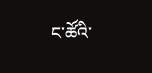ང་ཚོའི་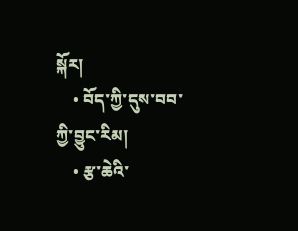སྐོར།
    • བོད་ཀྱི་དུས་བབ་ཀྱི་བྱུང་རིམ།
    • རྩ་ཆེའི་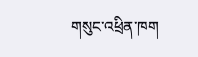གསུང་འཕྲིན་ཁག